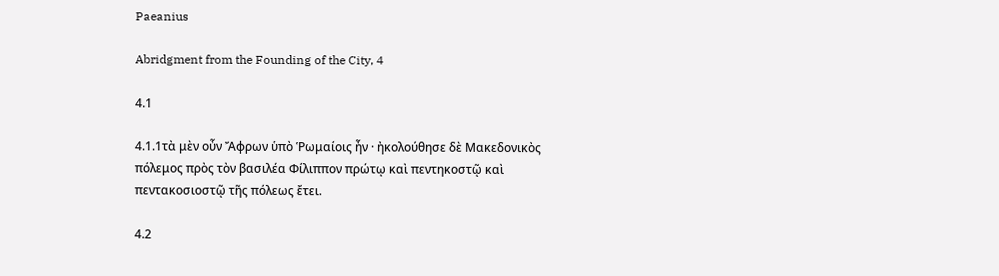Paeanius

Abridgment from the Founding of the City, 4

4.1

4.1.1τὰ μὲν οὖν Ἄφρων ὑπὸ Ῥωμαίοις ἦν · ἠκολούθησε δὲ Μακεδονικὸς πόλεμος πρὸς τὸν βασιλέα Φίλιππον πρώτῳ καὶ πεντηκοστῷ καὶ πεντακοσιοστῷ τῆς πόλεως ἔτει.

4.2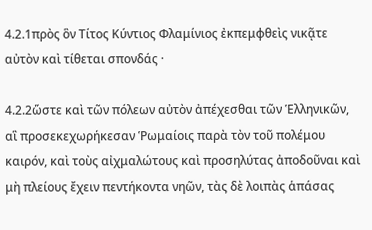4.2.1πρὸς ὃν Τίτος Κύντιος Φλαμίνιος ἐκπεμφθεὶς νικᾷτε αὐτὸν καὶ τίθεται σπονδάς ·

4.2.2ὥστε καὶ τῶν πόλεων αὐτὸν ἀπέχεσθαι τῶν Ἑλληνικῶν, αἳ προσεκεχωρήκεσαν Ῥωμαίοις παρὰ τὸν τοῦ πολέμου καιρόν, καὶ τοὺς αἰχμαλώτους καὶ προσηλύτας ἀποδοῦναι καὶ μὴ πλείους ἔχειν πεντήκοντα νηῶν, τὰς δὲ λοιπὰς ἁπάσας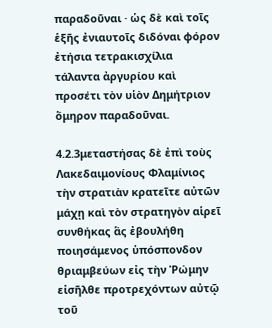παραδοῦναι · ὡς δὲ καὶ τοῖς ἑξῆς ἐνιαυτοῖς διδόναι φόρον ἐτήσια τετρακισχίλια τάλαντα ἀργυρίου καὶ προσέτι τὸν υἱὸν Δημήτριον ὅμηρον παραδοῦναι.

4.2.3μεταστήσας δὲ ἐπὶ τοὺς Λακεδαιμονίους Φλαμίνιος τὴν στρατιὰν κρατεῖτε αὐτῶν μάχῃ καὶ τὸν στρατηγὸν αἱρεῖ συνθήκας ἃς ἐβουλήθη ποιησάμενος ὑπόσπονδον θριαμβεύων εἰς τὴν Ῥώμην εἰσῆλθε προτρεχόντων αὐτῷ τοῦ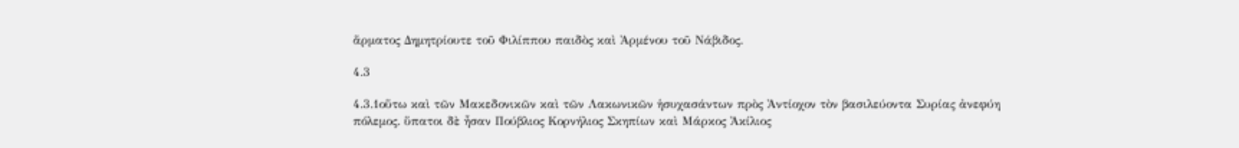ἅρματος Δημητρίουτε τοῦ Φιλίππου παιδὸς καὶ Ἀρμένου τοῦ Νάβιδος.

4.3

4.3.1οὕτω καὶ τῶν Μακεδονικῶν καὶ τῶν Λακωνικῶν ἡσυχασάντων πρὸς Ἀντίοχον τὸν βασιλεύοντα Συρίας ἀνεφύη πόλεμος. ὕπατοι δὲ ἦσαν Πούβλιος Κορνήλιος Σκηπίων καὶ Μάρκος Ἀκίλιος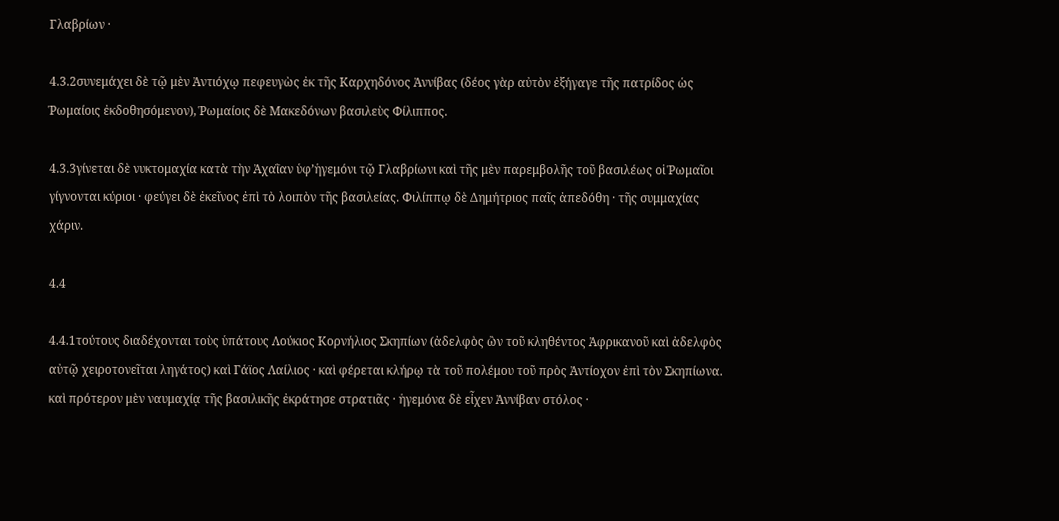Γλαβρίων ·

4.3.2συνεμάχει δὲ τῷ μὲν Ἀντιόχῳ πεφευγὼς ἐκ τῆς Καρχηδόνος Ἀννίβας (δέος γὰρ αὐτὸν ἐξήγαγε τῆς πατρίδος ὡς Ῥωμαίοις ἐκδοθησόμενον), Ῥωμαίοις δὲ Μακεδόνων βασιλεὺς Φίλιππος.

4.3.3γίνεται δὲ νυκτομαχία κατὰ τὴν Ἀχαῒαν ὑφ’ἡγεμόνι τῷ Γλαβρίωνι καὶ τῆς μὲν παρεμβολῆς τοῦ βασιλέως οἱ Ῥωμαῖοι γίγνονται κύριοι · φεύγει δὲ ἐκεῖνος ἐπὶ τὸ λοιπὸν τῆς βασιλείας. Φιλίππῳ δὲ Δημήτριος παῖς ἀπεδόθη · τῆς συμμαχίας χάριν.

4.4

4.4.1τούτους διαδέχονται τοὺς ὑπάτους Λούκιος Κορνήλιος Σκηπίων (ἀδελφὸς ὢν τοῦ κληθέντος Ἀφρικανοῦ καὶ ἀδελφὸς αὐτῷ χειροτονεῖται ληγάτος) καὶ Γάϊος Λαίλιος · καὶ φέρεται κλήρῳ τὰ τοῦ πολέμου τοῦ πρὸς Ἀντίοχον ἐπὶ τὸν Σκηπίωνα. καὶ πρότερον μὲν ναυμαχίᾳ τῆς βασιλικῆς ἐκράτησε στρατιᾶς · ἡγεμόνα δὲ εἶχεν Ἀννίβαν στόλος ·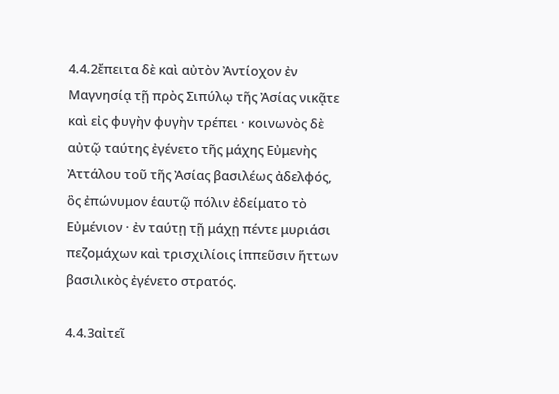4.4.2ἔπειτα δὲ καὶ αὐτὸν Ἀντίοχον ἐν Μαγνησίᾳ τῇ πρὸς Σιπύλῳ τῆς Ἀσίας νικᾷτε καὶ εἰς φυγὴν φυγὴν τρέπει · κοινωνὸς δὲ αὐτῷ ταύτης ἐγένετο τῆς μάχης Εὐμενὴς Ἀττάλου τοῦ τῆς Ἀσίας βασιλέως ἀδελφός, ὃς ἐπώνυμον ἑαυτῷ πόλιν ἐδείματο τὸ Εὐμένιον · ἐν ταύτῃ τῇ μάχῃ πέντε μυριάσι πεζομάχων καὶ τρισχιλίοις ἱππεῦσιν ἥττων βασιλικὸς ἐγένετο στρατός.

4.4.3αἰτεῖ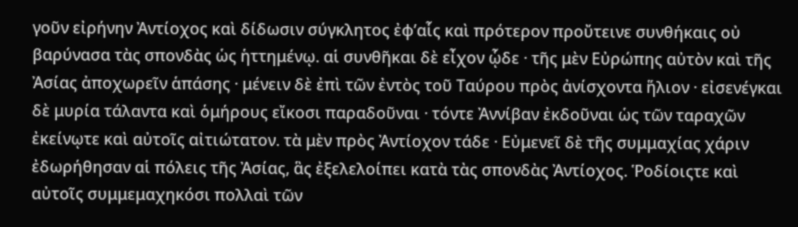γοῦν εἰρήνην Ἀντίοχος καὶ δίδωσιν σύγκλητος ἐφ’αἷς καὶ πρότερον προὔτεινε συνθήκαις οὐ βαρύνασα τὰς σπονδὰς ὡς ἡττημένῳ. αἱ συνθῆκαι δὲ εἶχον ᾧδε · τῆς μὲν Εὐρώπης αὐτὸν καὶ τῆς Ἀσίας ἀποχωρεῖν ἁπάσης · μένειν δὲ ἐπὶ τῶν ἐντὸς τοῦ Ταύρου πρὸς ἀνίσχοντα ἥλιον · εἰσενέγκαι δὲ μυρία τάλαντα καὶ ὁμήρους εἴκοσι παραδοῦναι · τόντε Ἀννίβαν ἐκδοῦναι ὡς τῶν ταραχῶν ἐκείνῳτε καὶ αὐτοῖς αἰτιώτατον. τὰ μὲν πρὸς Ἀντίοχον τάδε · Εὐμενεῖ δὲ τῆς συμμαχίας χάριν ἐδωρήθησαν αἱ πόλεις τῆς Ἀσίας, ἃς ἐξελελοίπει κατὰ τὰς σπονδὰς Ἀντίοχος. Ῥοδίοιςτε καὶ αὐτοῖς συμμεμαχηκόσι πολλαὶ τῶν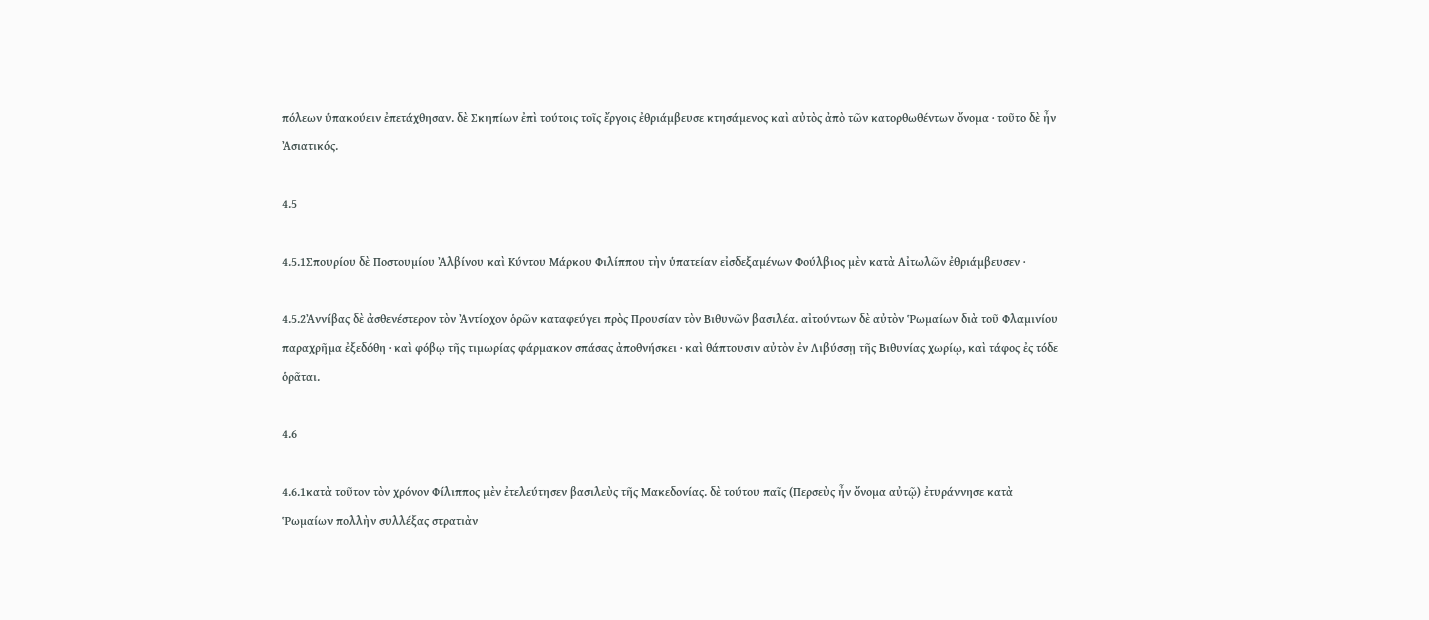πόλεων ὑπακούειν ἐπετάχθησαν. δὲ Σκηπίων ἐπὶ τούτοις τοῖς ἔργοις ἐθριάμβευσε κτησάμενος καὶ αὐτὸς ἀπὸ τῶν κατορθωθέντων ὄνομα · τοῦτο δὲ ἦν Ἀσιατικός.

4.5

4.5.1Σπουρίου δὲ Ποστουμίου Ἀλβίνου καὶ Κύντου Μάρκου Φιλίππου τὴν ὑπατείαν εἰσδεξαμένων Φούλβιος μὲν κατὰ Αἰτωλῶν ἐθριάμβευσεν ·

4.5.2Ἀννίβας δὲ ἀσθενέστερον τὸν Ἀντίοχον ὁρῶν καταφεύγει πρὸς Προυσίαν τὸν Βιθυνῶν βασιλέα. αἰτούντων δὲ αὐτὸν Ῥωμαίων διὰ τοῦ Φλαμινίου παραχρῆμα ἐξεδόθη · καὶ φόβῳ τῆς τιμωρίας φάρμακον σπάσας ἀποθνήσκει · καὶ θάπτουσιν αὐτὸν ἐν Λιβύσσῃ τῆς Βιθυνίας χωρίῳ, καὶ τάφος ἐς τόδε ὁρᾶται.

4.6

4.6.1κατὰ τοῦτον τὸν χρόνον Φίλιππος μὲν ἐτελεύτησεν βασιλεὺς τῆς Μακεδονίας. δὲ τούτου παῖς (Περσεὺς ἦν ὄνομα αὐτῷ) ἐτυράννησε κατὰ Ῥωμαίων πολλὴν συλλέξας στρατιὰν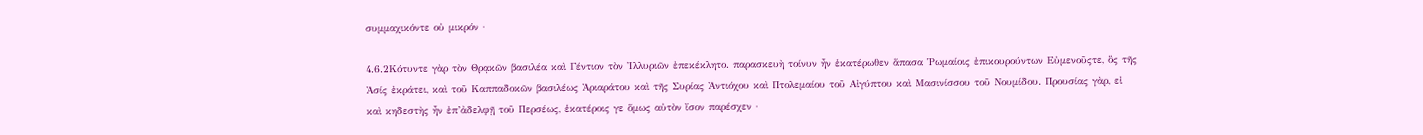συμμαχικόντε οὐ μικρόν ·

4.6.2Κότυντε γὰρ τὸν Θρᾳκῶν βασιλέα καὶ Γέντιον τὸν Ἰλλυριῶν ἐπεκέκλητο. παρασκευὴ τοίνυν ἦν ἑκατέρωθεν ἅπασα Ῥωμαίοις ἐπικουρούντων Εὐμενοῦςτε, ὃς τῆς Ἀσίς ἐκράτει, καὶ τοῦ Καππαδοκῶν βασιλέως Ἀριαράτου καὶ τῆς Συρίας Ἀντιόχου καὶ Πτολεμαίου τοῦ Αἰγύπτου καὶ Μασινίσσου τοῦ Νουμίδου. Προυσίας γὰρ, εἰ καὶ κηδεστὴς ἦν ἐπ’ἀδελφῇ τοῦ Περσέως, ἑκατέροις γε ὅμως αὐτὸν ἴσον παρέσχεν ·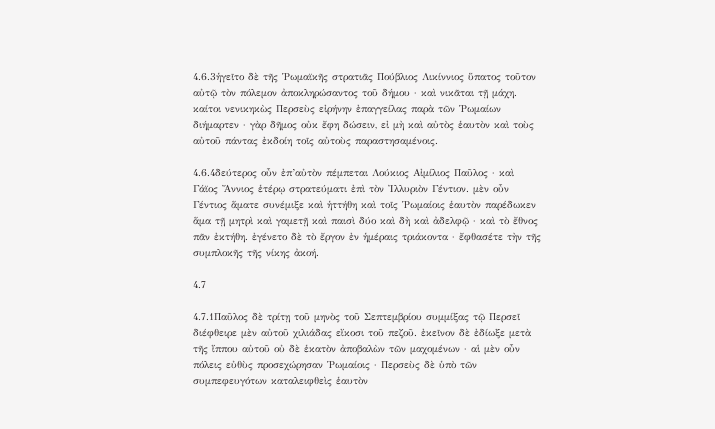4.6.3ἡγεῖτο δὲ τῆς Ῥωμαϊκῆς στρατιᾶς Πούβλιος Λικίννιος ὕπατος τοῦτον αὐτῷ τὸν πόλεμον ἀποκληρώσαντος τοῦ δήμου · καὶ νικᾶται τῇ μάχη. καίτοι νενικηκὼς Περσεὺς εἰρήνην ἐπαγγείλας παρὰ τῶν Ῥωμαίων διήμαρτεν · γὰρ δῆμος οὐκ ἔφη δώσειν, εἰ μὴ καὶ αὐτὸς ἑαυτὸν καὶ τοὺς αὐτοῦ πάντας ἐκδοίη τοῖς αὐτοὺς παραστησαμένοις.

4.6.4δεύτερος οὖν ἐπ’αὐτὸν πέμπεται Λούκιος Αἰμίλιος Παῦλος · καὶ Γάϊος Ἄννιος ἑτέρῳ στρατεύματι ἐπὶ τὸν Ἰλλυριὸν Γέντιον. μὲν οὖν Γέντιος ἅματε συνέμιξε καὶ ἡττήθη καὶ τοῖς Ῥωμαίοις ἑαυτὸν παρέδωκεν ἅμα τῇ μητρὶ καὶ γαμετῇ καὶ παισὶ δύο καὶ δὴ καὶ ἀδελφῷ · καὶ τὸ ἔθνος πᾶν ἐκτήθη. ἐγένετο δὲ τὸ ἔργον ἐν ἡμέραις τριάκοντα · ἔφθασέτε τὴν τῆς συμπλοκῆς τῆς νίκης ἀκοή.

4.7

4.7.1Παῦλος δὲ τρίτῃ τοῦ μηνὸς τοῦ Σεπτεμβρίου συμμίξας τῷ Περσεῖ διέφθειρε μὲν αὐτοῦ χιλιάδας εἴκοσι τοῦ πεζοῦ. ἐκεῖνον δὲ ἐδίωξε μετὰ τῆς ἵππου αὐτοῦ οὐ δὲ ἑκατὸν ἀποβαλὼν τῶν μαχομένων · αἱ μὲν οὖν πόλεις εὐθὺς προσεχώρησαν Ῥωμαίοις · Περσεὺς δὲ ὑπὸ τῶν συμπεφευγότων καταλειφθεὶς ἑαυτὸν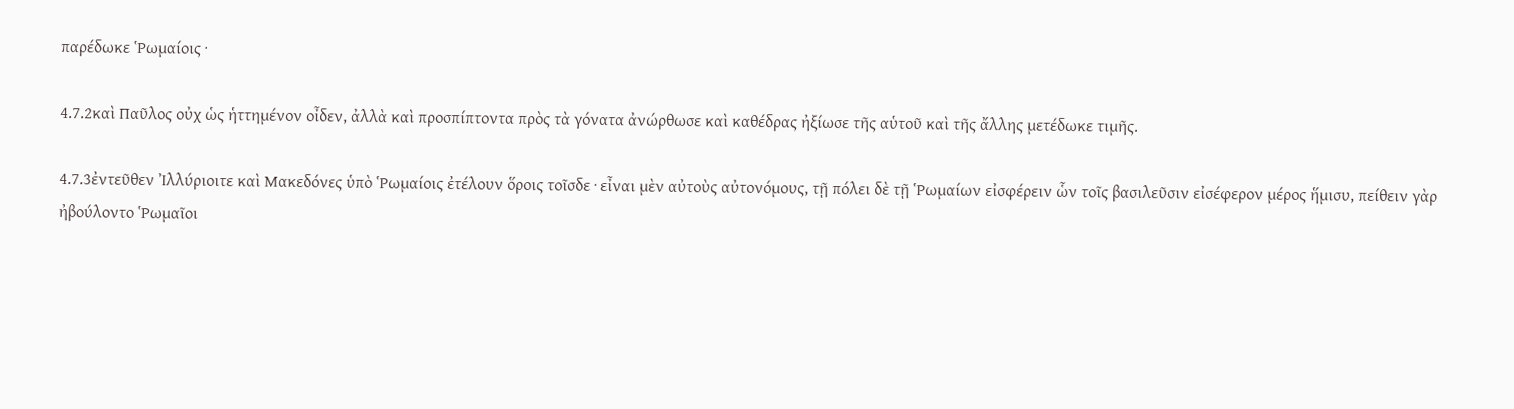παρέδωκε Ῥωμαίοις ·

4.7.2καὶ Παῦλος οὐχ ὡς ἡττημένον οἶδεν, ἀλλὰ καὶ προσπίπτοντα πρὸς τὰ γόνατα ἀνώρθωσε καὶ καθέδρας ἠξίωσε τῆς αὑτοῦ καὶ τῆς ἄλλης μετέδωκε τιμῆς.

4.7.3ἐντεῦθεν Ἰλλύριοιτε καὶ Μακεδόνες ὑπὸ Ῥωμαίοις ἐτέλουν ὅροις τοῖσδε · εἶναι μὲν αὐτοὺς αὐτονόμους, τῇ πόλει δὲ τῇ Ῥωμαίων εἰσφέρειν ὧν τοῖς βασιλεῦσιν εἰσέφερον μέρος ἥμισυ, πείθειν γὰρ ἠβούλοντο Ῥωμαῖοι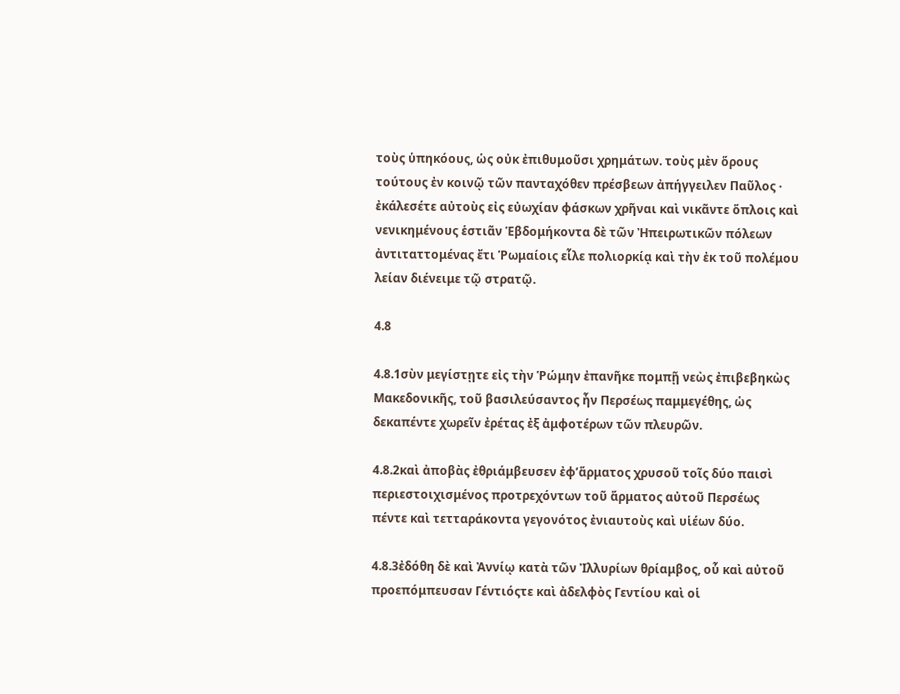τοὺς ὑπηκόους, ὡς οὐκ ἐπιθυμοῦσι χρημάτων. τοὺς μὲν ὅρους τούτους ἐν κοινῷ τῶν πανταχόθεν πρέσβεων ἀπήγγειλεν Παῦλος · ἐκάλεσέτε αὐτοὺς εἰς εὐωχίαν φάσκων χρῆναι καὶ νικᾶντε ὅπλοις καὶ νενικημένους ἑστιᾶν Ἑβδομήκοντα δὲ τῶν Ἠπειρωτικῶν πόλεων ἀντιταττομένας ἔτι Ῥωμαίοις εἷλε πολιορκίᾳ καὶ τὴν ἐκ τοῦ πολέμου λείαν διένειμε τῷ στρατῷ.

4.8

4.8.1σὺν μεγίστῃτε εἰς τὴν Ῥώμην ἐπανῆκε πομπῇ νεὼς ἐπιβεβηκὼς Μακεδονικῆς, τοῦ βασιλεύσαντος ἦν Περσέως παμμεγέθης, ὡς δεκαπέντε χωρεῖν ἐρέτας ἐξ ἀμφοτέρων τῶν πλευρῶν.

4.8.2καὶ ἀποβὰς ἐθριάμβευσεν ἐφ’ἅρματος χρυσοῦ τοῖς δύο παισὶ περιεστοιχισμένος προτρεχόντων τοῦ ἅρματος αὐτοῦ Περσέως πέντε καὶ τετταράκοντα γεγονότος ἐνιαυτοὺς καὶ υἱέων δύο.

4.8.3ἐδόθη δὲ καὶ Ἀννίῳ κατὰ τῶν Ἰλλυρίων θρίαμβος, οὗ καὶ αὐτοῦ προεπόμπευσαν Γέντιόςτε καὶ ἀδελφὸς Γεντίου καὶ οἱ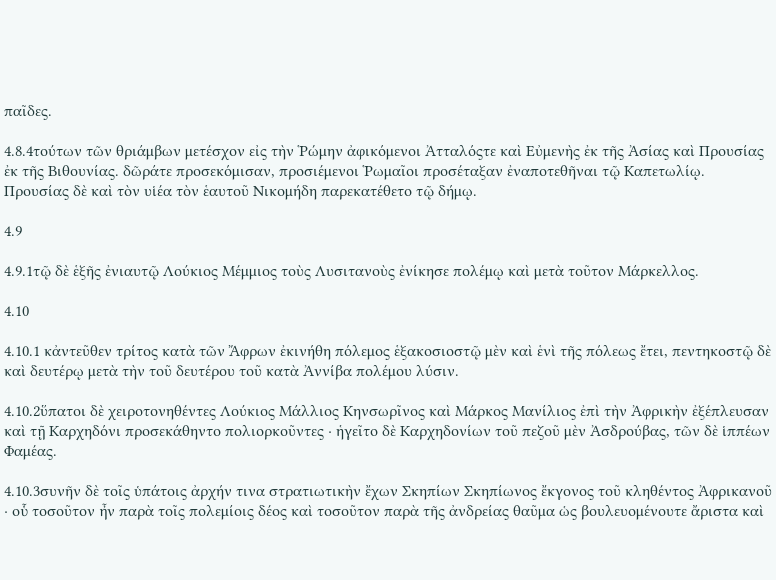παῖδες.

4.8.4τούτων τῶν θριάμβων μετέσχον εἰς τὴν Ῥώμην ἀφικόμενοι Ἀτταλόςτε καὶ Εὐμενὴς ἐκ τῆς Ἀσίας καὶ Προυσίας ἐκ τῆς Βιθουνίας. δῶράτε προσεκόμισαν, προσιέμενοι Ῥωμαῖοι προσέταξαν ἐναποτεθῆναι τῷ Καπετωλίῳ. Προυσίας δὲ καὶ τὸν υἱέα τὸν ἑαυτοῦ Νικομήδη παρεκατέθετο τῷ δήμῳ.

4.9

4.9.1τῷ δὲ ἑξῆς ἐνιαυτῷ Λούκιος Μέμμιος τοὺς Λυσιτανοὺς ἐνίκησε πολέμῳ καὶ μετὰ τοῦτον Μάρκελλος.

4.10

4.10.1 κἀντεῦθεν τρίτος κατὰ τῶν Ἄφρων ἐκινήθη πόλεμος ἑξακοσιοστῷ μὲν καὶ ἑνὶ τῆς πόλεως ἔτει, πεντηκοστῷ δὲ καὶ δευτέρῳ μετὰ τὴν τοῦ δευτέρου τοῦ κατὰ Ἀννίβα πολέμου λύσιν.

4.10.2ὕπατοι δὲ χειροτονηθέντες Λούκιος Μάλλιος Κηνσωρῖνος καὶ Μάρκος Μανίλιος ἐπὶ τὴν Ἀφρικὴν ἐξέπλευσαν καὶ τῇ Καρχηδόνι προσεκάθηντο πολιορκοῦντες · ἡγεῖτο δὲ Καρχηδονίων τοῦ πεζοῦ μὲν Ἀσδρούβας, τῶν δὲ ἱππέων Φαμέας.

4.10.3συνῆν δὲ τοῖς ὑπάτοις ἀρχήν τινα στρατιωτικὴν ἔχων Σκηπίων Σκηπίωνος ἔκγονος τοῦ κληθέντος Ἀφρικανοῦ · οὗ τοσοῦτον ἦν παρὰ τοῖς πολεμίοις δέος καὶ τοσοῦτον παρὰ τῆς ἀνδρείας θαῦμα ὡς βουλευομένουτε ἄριστα καὶ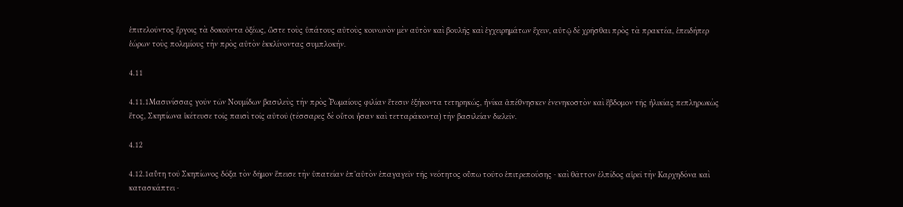ἐπιτελοῦντος ἔργοις τὰ δοκοῦντα ὀξέως, ὥστε τοὺς ὑπάτους αὐτοὺς κοινωνὸν μὲν αὐτὸν καὶ βουλῆς καὶ ἐγχειρημάτων ἔχειν, αὐτῷ δὲ χρῆσθαι πρὸς τὰ πρακτέα, ἐπειδήπερ ἑώρων τοὺς πολεμίους τὴν πρὸς αὐτὸν ἐκκλίνοντας συμπλοκήν.

4.11

4.11.1Μασινίσσας γοῦν τῶν Νουμίδων βασιλεὺς τὴν πρὸς Ῥωμαίους φιλίαν ἔτεσιν ἑξήκοντα τετηρηκώς, ἡνίκα ἀπέθνησκεν ἐνενηκοστὸν καὶ ἕβδομον τῆς ἡλικίας πεπληρωκὼς ἔτος, Σκηπίωνα ἱκέτευσε τοῖς παισὶ τοῖς αὐτοῦ (τέσσαρες δὲ οὗτοι ἦσαν καὶ τετταράκοντα) τὴν βασιλείαν διελεῖν.

4.12

4.12.1αὕτη τοῦ Σκηπίωνος δόξα τὸν δῆμον ἔπεισε τὴν ὑπατείαν ἐπ’αὐτὸν ἐπαγαγεῖν τῆς νεότητος οὔπω τοῦτο ἐπιτρεπούσης · καὶ θᾶττον ἐλπίδος αἱρεῖ τὴν Καρχηδόνα καὶ κατασκάπτει ·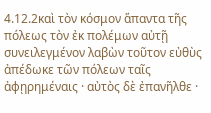4.12.2καὶ τὸν κόσμον ἅπαντα τῆς πόλεως τὸν ἐκ πολέμων αὐτῇ συνειλεγμένον λαβὼν τοῦτον εὐθὺς ἀπέδωκε τῶν πόλεων ταῖς ἀφῃρημέναις · αὐτὸς δὲ ἐπανῆλθε ·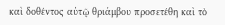καὶ δοθέντος αὐτῷ θριάμβου προσετέθη καὶ τὸ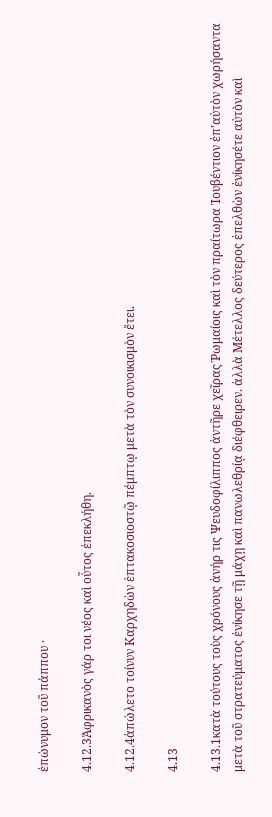ἐπώνυμον τοῦ πάππου ·

4.12.3Ἀφρικανὸς γάρ τοι νέος καὶ οὗτος ἐπεκλήθη.

4.12.4ἀπώλετο τοίνυν Καρχηδὼν ἑπτακοσιοστῷ πέμπτῳ μετὰ τὸν συνοικισμὸν ἔτει.

4.13

4.13.1κατὰ τούτους τοὺς χρόνους ἀνήρ τις Ψευδοφίλιππος ἀντῆρε χεῖρας Ῥωμαίοις καὶ τὸν πραίτωρα Ἰουβέντιον ἐπ’αὐτὸν χωρήσαντα μετὰ τοῦ στρατεύματος ἐνίκησε τῇ μάχῃ καὶ πανωλεθρίᾳ διέφθειρεν. ἀλλὰ Μέτελλος δεύτερος ἐπελθὼν ἐνίκησέτε αὐτὸν καὶ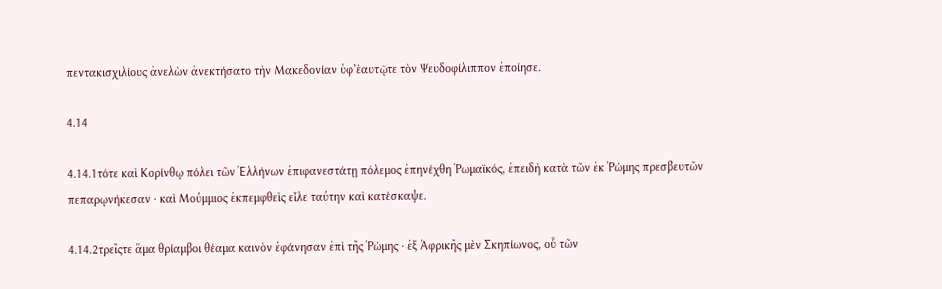πεντακισχιλίους ἀνελὼν ἀνεκτήσατο τὴν Μακεδονίαν ὑφ’ἑαυτῷτε τὸν Ψευδοφίλιππον ἐποίησε.

4.14

4.14.1τότε καὶ Κορίνθῳ πόλει τῶν Ἑλλήνων ἐπιφανεστάτῃ πόλεμος ἐπηνέχθη Ῥωμαϊκός, ἐπειδὴ κατὰ τῶν ἐκ Ῥώμης πρεσβευτῶν πεπαρῳνήκεσαν · καὶ Μούμμιος ἐκπεμφθεὶς εἷλε ταύτην καὶ κατέσκαψε.

4.14.2τρεῖςτε ἅμα θρίαμβοι θέαμα καινὸν ἐφάνησαν ἐπὶ τῆς Ῥώμης · ἐξ Ἀφρικῆς μὲν Σκηπίωνος, οὗ τῶν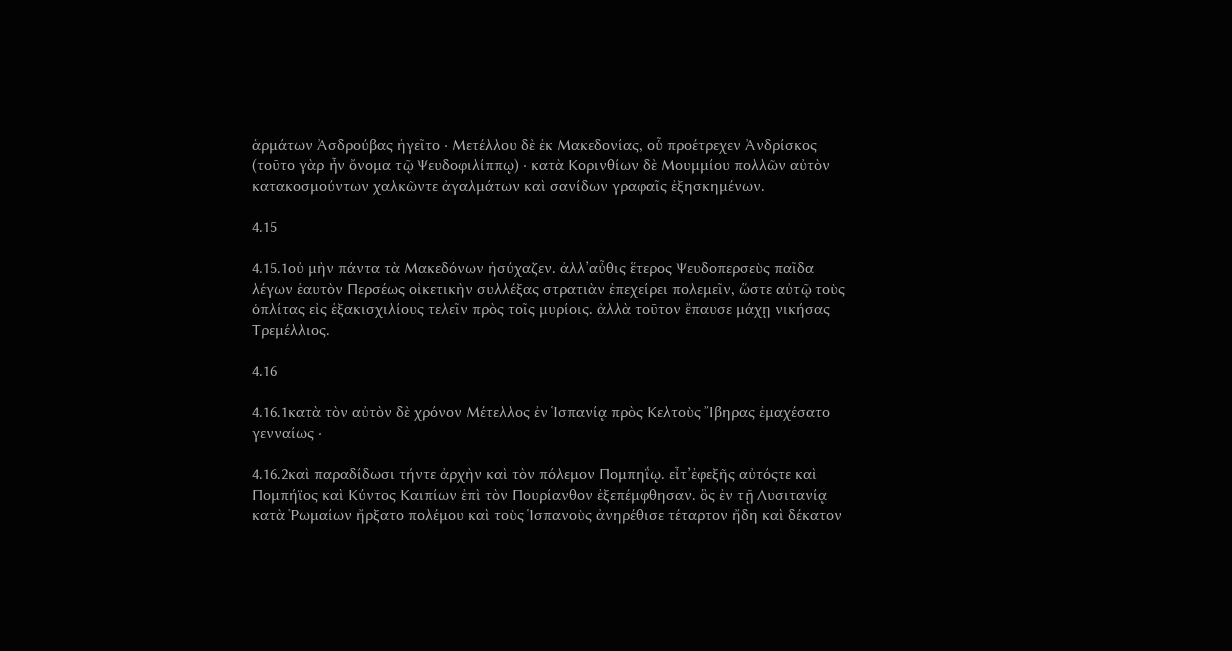ἁρμάτων Ἀσδρούβας ἡγεῖτο · Μετέλλου δὲ ἐκ Μακεδονίας, οὗ προέτρεχεν Ἀνδρίσκος (τοῦτο γὰρ ἦν ὄνομα τῷ Ψευδοφιλίππῳ) · κατὰ Κορινθίων δὲ Μουμμίου πολλῶν αὐτὸν κατακοσμούντων χαλκῶντε ἀγαλμάτων καὶ σανίδων γραφαῖς ἐξησκημένων.

4.15

4.15.1οὐ μὴν πάντα τὰ Μακεδόνων ἡσύχαζεν. ἀλλ’αὖθις ἕτερος Ψευδοπερσεὺς παῖδα λέγων ἑαυτὸν Περσέως οἰκετικὴν συλλέξας στρατιὰν ἐπεχείρει πολεμεῖν, ὥστε αὐτῷ τοὺς ὁπλίτας εἰς ἑξακισχιλίους τελεῖν πρὸς τοῖς μυρίοις. ἀλλὰ τοῦτον ἔπαυσε μάχῃ νικήσας Τρεμέλλιος.

4.16

4.16.1κατὰ τὸν αὐτὸν δὲ χρόνον Μέτελλος ἐν Ἱσπανίᾳ πρὸς Κελτοὺς Ἴβηρας ἐμαχέσατο γενναίως ·

4.16.2καὶ παραδίδωσι τήντε ἀρχὴν καὶ τὸν πόλεμον Πομπηΐῳ. εἶτ’ἐφεξῆς αὐτόςτε καὶ Πομπήϊος καὶ Κύντος Καιπίων ἐπὶ τὸν Πουρίανθον ἐξεπέμφθησαν. ὃς ἐν τῇ Λυσιτανίᾳ κατὰ Ῥωμαίων ἤρξατο πολέμου καὶ τοὺς Ἱσπανοὺς ἀνηρέθισε τέταρτον ἤδη καὶ δέκατον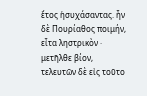ἔτος ἡσυχάσαντας. ἦν δὲ Πουρίαθος ποιμήν, εἶτα ληστρικὸν · μετῆλθε βίον, τελευτῶν δὲ εἰς τοῦτο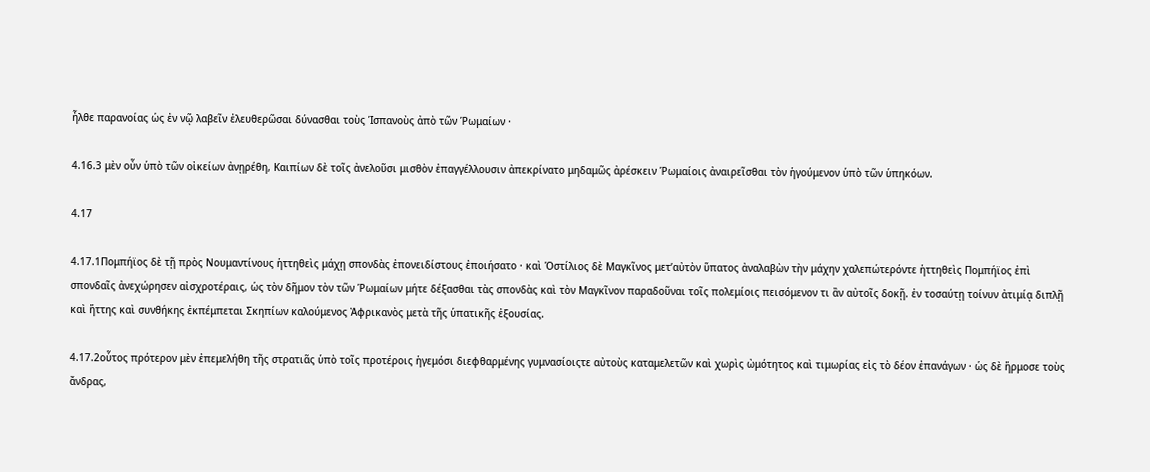ἦλθε παρανοίας ὡς ἐν νῷ λαβεῖν ἐλευθερῶσαι δύνασθαι τοὺς Ἱσπανοὺς ἀπὸ τῶν Ῥωμαίων ·

4.16.3 μὲν οὖν ὑπὸ τῶν οἰκείων ἀνῃρέθη, Καιπίων δὲ τοῖς ἀνελοῦσι μισθὸν ἐπαγγέλλουσιν ἀπεκρίνατο μηδαμῶς ἀρέσκειν Ῥωμαίοις ἀναιρεῖσθαι τὸν ἡγούμενον ὑπὸ τῶν ὑπηκόων.

4.17

4.17.1Πομπήϊος δὲ τῇ πρὸς Νουμαντίνους ἡττηθεὶς μάχῃ σπονδὰς ἐπονειδίστους ἐποιήσατο · καὶ Ὁστίλιος δὲ Μαγκῖνος μετ’αὐτὸν ὕπατος ἀναλαβὼν τὴν μάχην χαλεπώτερόντε ἡττηθεὶς Πομπήϊος ἐπὶ σπονδαῖς ἀνεχώρησεν αἰσχροτέραις, ὡς τὸν δῆμον τὸν τῶν Ῥωμαίων μήτε δέξασθαι τὰς σπονδὰς καὶ τὸν Μαγκῖνον παραδοῦναι τοῖς πολεμίοις πεισόμενον τι ἂν αὐτοῖς δοκῇ. ἐν τοσαύτῃ τοίνυν ἀτιμίᾳ διπλῇ καὶ ἥττης καὶ συνθήκης ἐκπέμπεται Σκηπίων καλούμενος Ἀφρικανὸς μετὰ τῆς ὑπατικῆς ἐξουσίας.

4.17.2οὗτος πρότερον μὲν ἐπεμελήθη τῆς στρατιᾶς ὑπὸ τοῖς προτέροις ἡγεμόσι διεφθαρμένης γυμνασίοιςτε αὐτοὺς καταμελετῶν καὶ χωρὶς ὠμότητος καὶ τιμωρίας εἰς τὸ δέον ἐπανάγων · ὡς δὲ ἥρμοσε τοὺς ἄνδρας,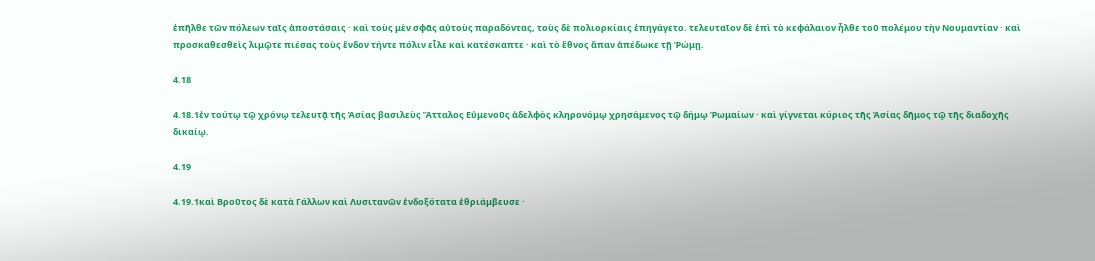ἐπῆλθε τῶν πόλεων ταῖς ἀποστάσαις · καὶ τοὺς μὲν σφᾶς αὐτοὺς παραδόντας, τοὺς δὲ πολιορκίαις ἐπηγάγετο. τελευταῖον δὲ ἐπὶ τὸ κεφάλαιον ἦλθε τοῦ πολέμου τὴν Νουμαντίαν · καὶ προσκαθεσθεὶς λιμῷτε πιέσας τοὺς ἔνδον τήντε πόλιν εἷλε καὶ κατέσκαπτε · καὶ τὸ ἔθνος ἅπαν ἀπέδωκε τῇ Ῥώμῃ.

4.18

4.18.1ἐν τούτῳ τῷ χρόνῳ τελευτᾷ τῆς Ἀσίας βασιλεὺς Ἄτταλος Εὐμενοῦς ἀδελφὸς κληρονόμῳ χρησάμενος τῷ δήμῳ Ῥωμαίων · καὶ γίγνεται κύριος τῆς Ἀσίας δῆμος τῷ τῆς διαδοχῆς δικαίῳ.

4.19

4.19.1καὶ Βροῦτος δὲ κατὰ Γάλλων καὶ Λυσιτανῶν ἐνδοξότατα ἐθριάμβευσε ·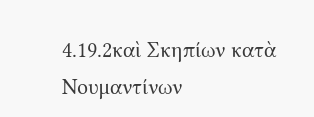4.19.2καὶ Σκηπίων κατὰ Νουμαντίνων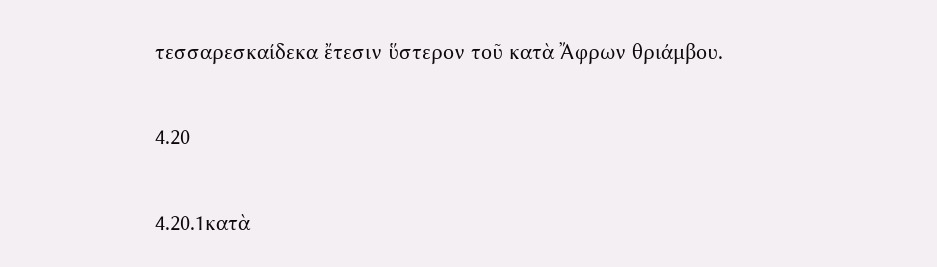τεσσαρεσκαίδεκα ἔτεσιν ὕστερον τοῦ κατὰ Ἄφρων θριάμβου.

4.20

4.20.1κατὰ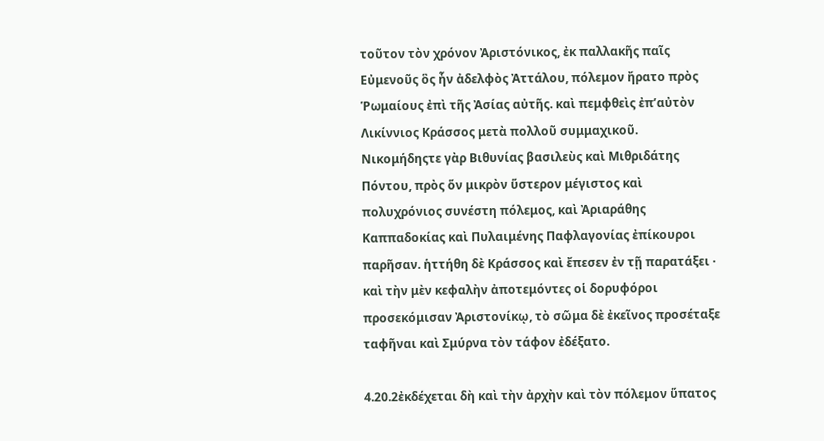τοῦτον τὸν χρόνον Ἀριστόνικος, ἐκ παλλακῆς παῖς Εὐμενοῦς ὃς ἦν ἀδελφὸς Ἀττάλου, πόλεμον ἤρατο πρὸς Ῥωμαίους ἐπὶ τῆς Ἀσίας αὐτῆς. καὶ πεμφθεὶς ἐπ’αὐτὸν Λικίννιος Κράσσος μετὰ πολλοῦ συμμαχικοῦ. Νικομήδηςτε γὰρ Βιθυνίας βασιλεὺς καὶ Μιθριδάτης Πόντου, πρὸς ὅν μικρὸν ὕστερον μέγιστος καὶ πολυχρόνιος συνέστη πόλεμος, καὶ Ἀριαράθης Καππαδοκίας καὶ Πυλαιμένης Παφλαγονίας ἐπίκουροι παρῆσαν. ἡττήθη δὲ Κράσσος καὶ ἔπεσεν ἐν τῇ παρατάξει · καὶ τὴν μὲν κεφαλὴν ἀποτεμόντες οἱ δορυφόροι προσεκόμισαν Ἀριστονίκῳ, τὸ σῶμα δὲ ἐκεῖνος προσέταξε ταφῆναι καὶ Σμύρνα τὸν τάφον ἐδέξατο.

4.20.2ἐκδέχεται δὴ καὶ τὴν ἀρχὴν καὶ τὸν πόλεμον ὕπατος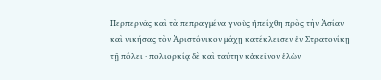Περπερνᾶς καὶ τὰ πεπραγμένα γνοὺς ἠπείχθη πρὸς τὴν Ἀσίαν καὶ νικήσας τὸν Ἀριστόνικον μάχῃ κατέκλεισεν ἐν Στρατονίκῃ τῇ πόλει · πολιορκίᾳ δὲ καὶ ταύτην κἀκεῖνον ἑλὼν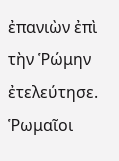ἐπανιὼν ἐπὶ τὴν Ῥώμην ἐτελεύτησε. Ῥωμαῖοι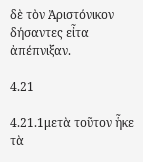δὲ τὸν Ἀριστόνικον δήσαντες εἶτα ἀπέπνιξαν.

4.21

4.21.1μετὰ τοῦτον ἧκε τὰ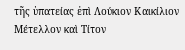τῆς ὑπατείας ἐπὶ Λούκιον Καικίλιον Μέτελλον καὶ Τίτον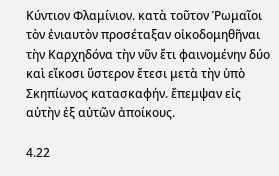Κύντιον Φλαμίνιον. κατὰ τοῦτον Ῥωμαῖοι τὸν ἐνιαυτὸν προσέταξαν οἰκοδομηθῆναι τὴν Καρχηδόνα τὴν νῦν ἔτι φαινομένην δύο καὶ εἴκοσι ὕστερον ἔτεσι μετὰ τὴν ὑπὸ Σκηπίωνος κατασκαφήν. ἔπεμψαν εἰς αὐτὴν ἐξ αὐτῶν ἀποίκους.

4.22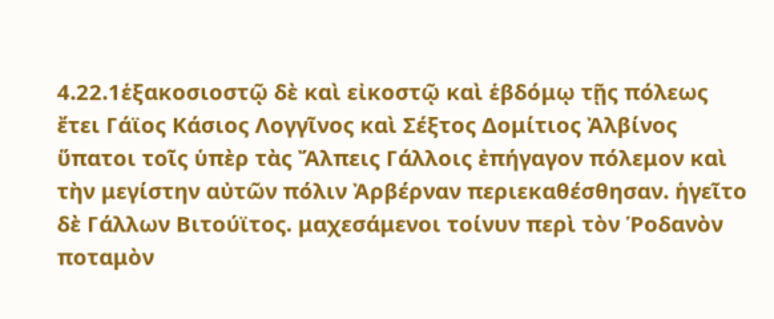4.22.1ἑξακοσιοστῷ δὲ καὶ εἰκοστῷ καὶ ἑβδόμῳ τῇς πόλεως ἔτει Γάϊος Κάσιος Λογγῖνος καὶ Σέξτος Δομίτιος Ἀλβίνος ὕπατοι τοῖς ὑπὲρ τὰς Ἄλπεις Γάλλοις ἐπήγαγον πόλεμον καὶ τὴν μεγίστην αὐτῶν πόλιν Ἀρβέρναν περιεκαθέσθησαν. ἡγεῖτο δὲ Γάλλων Βιτούϊτος. μαχεσάμενοι τοίνυν περὶ τὸν Ῥοδανὸν ποταμὸν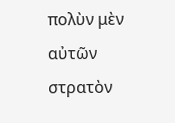πολὺν μὲν αὐτῶν στρατὸν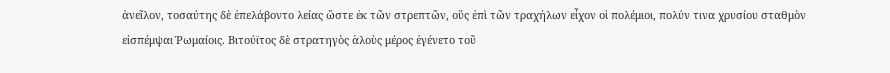ἀνεῖλον, τοσαύτης δὲ ἐπελάβοντο λείας ὥστε ἐκ τῶν στρεπτῶν, οὕς ἐπὶ τῶν τραχήλων εἶχον οἱ πολέμιοι, πολύν τινα χρυσίου σταθμὸν εἰσπέμψαι Ῥωμαίοις. Βιτούϊτος δὲ στρατηγὸς ἁλοὺς μέρος ἐγένετο τοῦ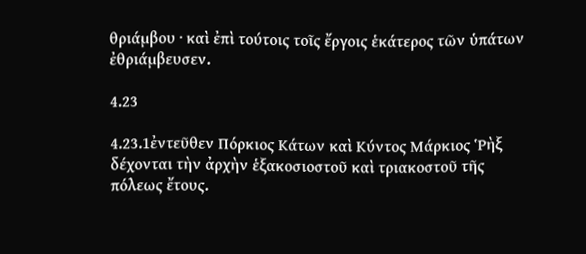θριάμβου · καὶ ἐπὶ τούτοις τοῖς ἔργοις ἑκάτερος τῶν ὑπάτων ἐθριάμβευσεν.

4.23

4.23.1ἐντεῦθεν Πόρκιος Κάτων καὶ Κύντος Μάρκιος Ῥὴξ δέχονται τὴν ἀρχὴν ἑξακοσιοστοῦ καὶ τριακοστοῦ τῆς πόλεως ἔτους.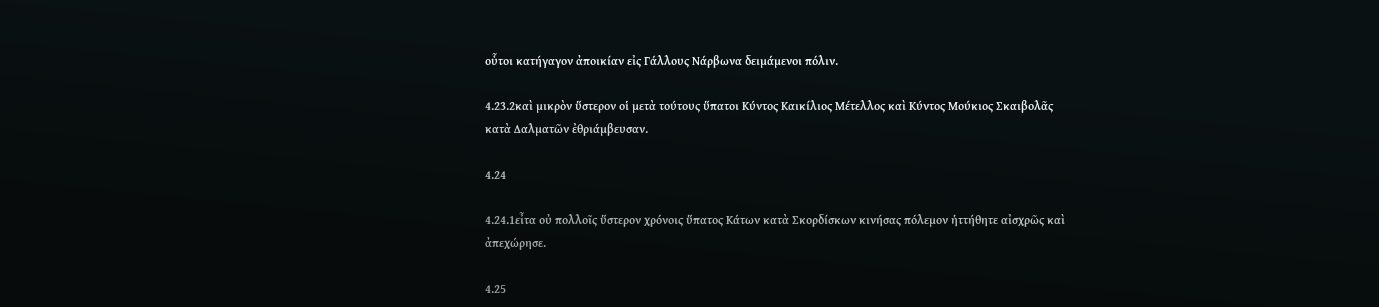οὗτοι κατήγαγον ἀποικίαν εἰς Γάλλους Νάρβωνα δειμάμενοι πόλιν.

4.23.2καὶ μικρὸν ὕστερον οἱ μετὰ τούτους ὕπατοι Κύντος Καικίλιος Μέτελλος καὶ Κύντος Μούκιος Σκαιβολᾶς κατὰ Δαλματῶν ἐθριάμβευσαν.

4.24

4.24.1εἶτα οὐ πολλοῖς ὕστερον χρόνοις ὕπατος Κάτων κατὰ Σκορδίσκων κινήσας πόλεμον ἡττήθητε αἰσχρῶς καὶ ἀπεχώρησε.

4.25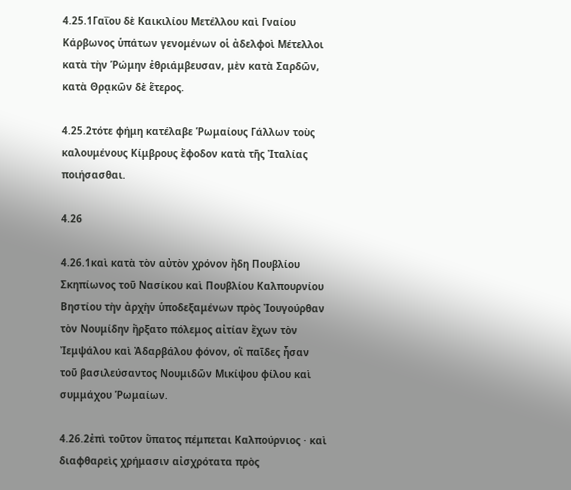4.25.1Γαΐου δὲ Καικιλίου Μετέλλου καὶ Γναίου Κάρβωνος ὑπάτων γενομένων οἱ ἀδελφοὶ Μέτελλοι κατὰ τὴν Ῥώμην ἐθριάμβευσαν, μὲν κατὰ Σαρδῶν, κατὰ Θρᾳκῶν δὲ ἕτερος.

4.25.2τότε φήμη κατέλαβε Ῥωμαίους Γάλλων τοὺς καλουμένους Κίμβρους ἔφοδον κατὰ τῆς Ἰταλίας ποιήσασθαι.

4.26

4.26.1καὶ κατὰ τὸν αὐτὸν χρόνον ἤδη Πουβλίου Σκηπίωνος τοῦ Νασίκου καὶ Πουβλίου Καλπουρνίου Βηστίου τὴν ἀρχὴν ὑποδεξαμένων πρὸς Ἰουγούρθαν τὸν Νουμίδην ἤρξατο πόλεμος αἰτίαν ἔχων τὸν Ἰεμψάλου καὶ Ἀδαρβάλου φόνον, οἳ παῖδες ἦσαν τοῦ βασιλεύσαντος Νουμιδῶν Μικίψου φίλου καὶ συμμάχου Ῥωμαίων.

4.26.2ἐπὶ τοῦτον ὕπατος πέμπεται Καλπούρνιος · καὶ διαφθαρεὶς χρήμασιν αἰσχρότατα πρὸς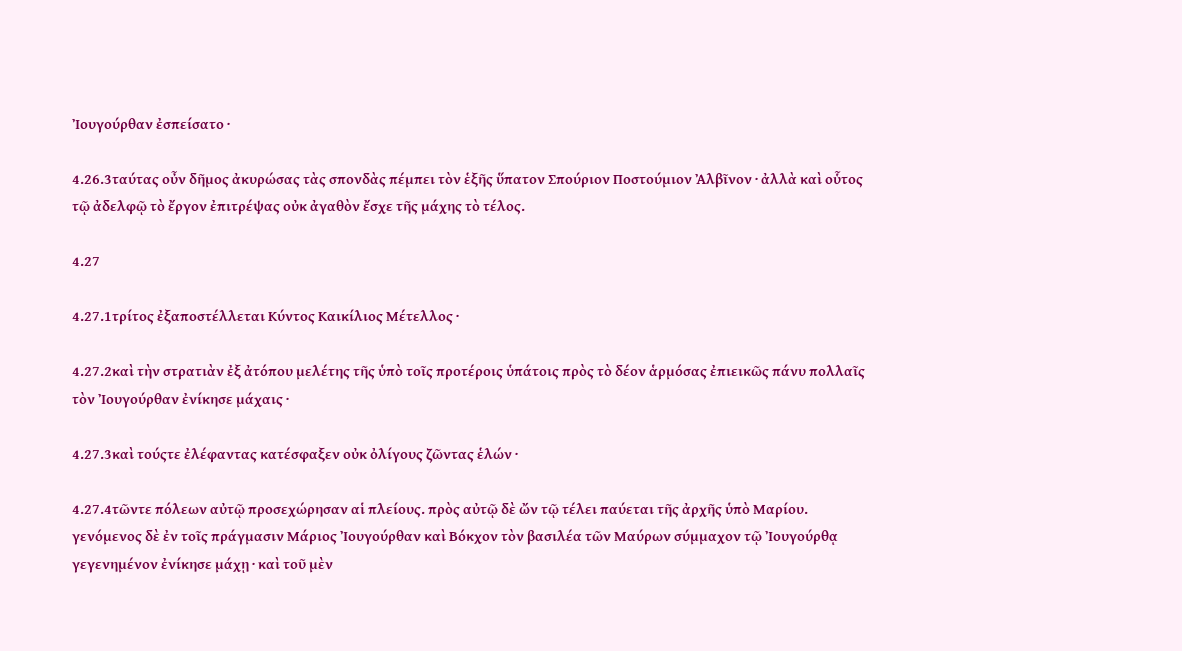Ἰουγούρθαν ἐσπείσατο ·

4.26.3ταύτας οὖν δῆμος ἀκυρώσας τὰς σπονδὰς πέμπει τὸν ἑξῆς ὕπατον Σπούριον Ποστούμιον Ἀλβῖνον · ἀλλὰ καὶ οὗτος τῷ ἀδελφῷ τὸ ἔργον ἐπιτρέψας οὐκ ἀγαθὸν ἔσχε τῆς μάχης τὸ τέλος.

4.27

4.27.1τρίτος ἐξαποστέλλεται Κύντος Καικίλιος Μέτελλος ·

4.27.2καὶ τὴν στρατιὰν ἐξ ἀτόπου μελέτης τῆς ὑπὸ τοῖς προτέροις ὑπάτοις πρὸς τὸ δέον ἁρμόσας ἐπιεικῶς πάνυ πολλαῖς τὸν Ἰουγούρθαν ἐνίκησε μάχαις ·

4.27.3καὶ τούςτε ἐλέφαντας κατέσφαξεν οὐκ ὀλίγους ζῶντας ἑλών ·

4.27.4τῶντε πόλεων αὐτῷ προσεχώρησαν αἱ πλείους. πρὸς αὐτῷ δὲ ὤν τῷ τέλει παύεται τῆς ἀρχῆς ὑπὸ Μαρίου. γενόμενος δὲ ἐν τοῖς πράγμασιν Μάριος Ἰουγούρθαν καὶ Βόκχον τὸν βασιλέα τῶν Μαύρων σύμμαχον τῷ Ἰουγούρθᾳ γεγενημένον ἐνίκησε μάχῃ · καὶ τοῦ μὲν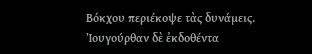Βόκχου περιέκοψε τὰς δυνάμεις. Ἰουγούρθαν δὲ ἐκδοθέντα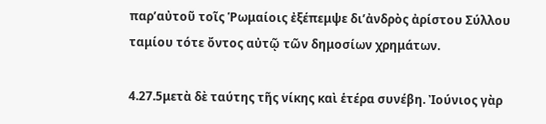παρ’αὐτοῦ τοῖς Ῥωμαίοις ἐξέπεμψε δι’ἀνδρὸς ἀρίστου Σύλλου ταμίου τότε ὄντος αὐτῷ τῶν δημοσίων χρημάτων.

4.27.5μετὰ δὲ ταύτης τῆς νίκης καὶ ἑτέρα συνέβη. Ἰούνιος γὰρ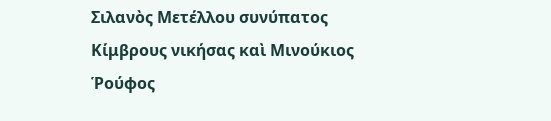Σιλανὸς Μετέλλου συνύπατος Κίμβρους νικήσας καὶ Μινούκιος Ῥούφος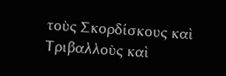τοὺς Σκορδίσκους καὶ Τριβαλλοὺς καὶ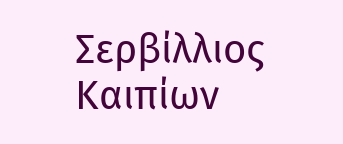Σερβίλλιος Καιπίων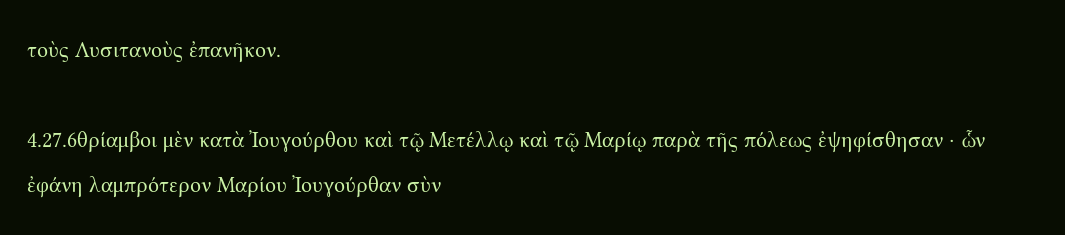τοὺς Λυσιτανοὺς ἐπανῆκον.

4.27.6θρίαμβοι μὲν κατὰ Ἰουγούρθου καὶ τῷ Μετέλλῳ καὶ τῷ Μαρίῳ παρὰ τῆς πόλεως ἐψηφίσθησαν · ὧν ἐφάνη λαμπρότερον Μαρίου Ἰουγούρθαν σὺν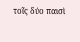τοῖς δύο παισὶ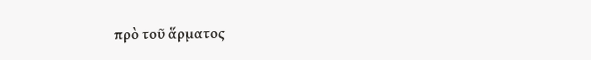πρὸ τοῦ ἅρματος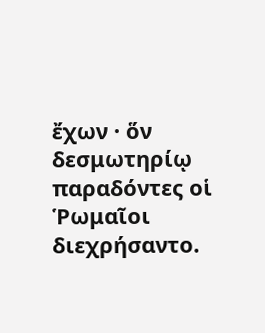ἔχων · ὅν δεσμωτηρίῳ παραδόντες οἱ Ῥωμαῖοι διεχρήσαντο.